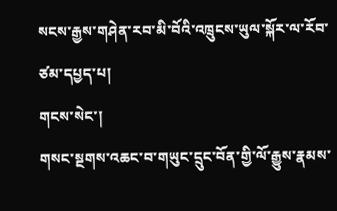སངས་རྒྱས་གཤེན་རབ་མི་བོའི་འཁྲུངས་ཡུལ་སྐོར་ལ་རོབ་ཙམ་དཔྱད་པ།
གངས་སེང་།
གསང་སྔགས་འཆང་བ་གཡུང་དྲུང་བོན་གྱི་ལོ་རྒྱུས་རྣམས་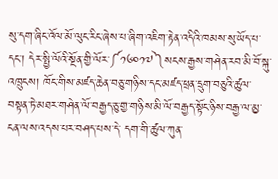སུ་དག་ཞིང་འོལ་མོ་ལུང་རིང་ཞེས་པ་ཞིག་འཇིག་རྟེན་འདིའི་ཁམས་སུ་ཡོད་པ་དང་། དེར་སྤྱི་ལོའི་སྔོན་གྱི་ལོར་༼༡༦༠༡༧༽སངས་རྒྱས་གཤེན་རབ་མི་བོ་སྐུ་འཁྲུངས། ཁོང་གིས་མཛད་ཆེན་བཅུ་གཉིས་དང་མཛད་ཕྲན་དྲུག་བཅུའི་ཚུལ་བསྟན་ཏེ་མཐར་གཤེན་ལོ་བརྒྱད་ཅུ་གྱ་གཉིས་མི་ལོ་བརྒྱད་སྟོང་ཉིས་བརྒྱ་ལ་མྱ་ངན་ལས་འདས་པར་བཤད་པས་དེ་ དག་གི་ཚུལ་ཀུན་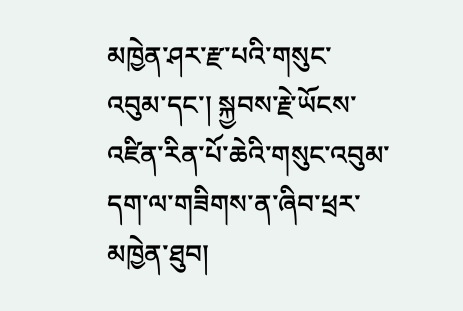མཁྱེན་ཤར་རྫ་པའི་གསུང་འབུམ་དང་། སྐྱབས་རྗེ་ཡོངས་འཛིན་རིན་པོ་ཆེའི་གསུང་འབུམ་དག་ལ་གཟིགས་ན་ཞིབ་ཕྲར་མཁྱེན་ཐུབ།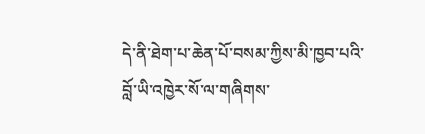དེ་ནི་ཐེག་པ་ཆེན་པོ་བསམ་ཀྱིས་མི་ཁྱབ་པའི་བློ་ཡི་འཁྱེར་སོ་ལ་གཞིགས་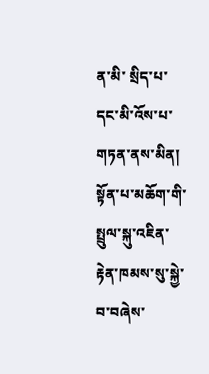ན་མི་ སྲིད་པ་དང་མི་འོས་པ་གཏན་ནས་མིན། སྟོན་པ་མཆོག་གི་སྤྲུལ་སྐུ་འཇིན་རྟེན་ཁམས་སུ་སྐྱེ་བ་བཞེས་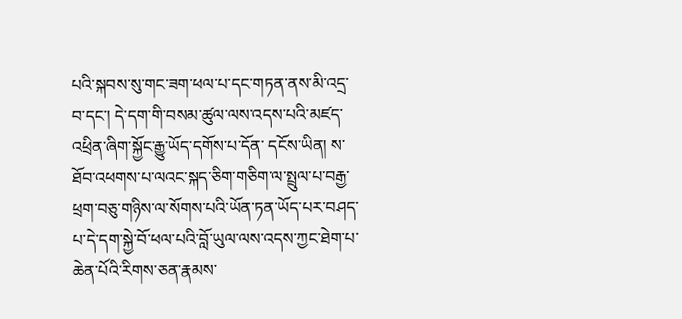པའི་སྐབས་སུ་གང་ཟག་ཕལ་པ་དང་གཏན་ནས་མི་འདྲ་བ་དང་། དེ་དག་གི་བསམ་ཚུལ་ལས་འདས་པའི་མཛད་འཕྲིན་ཞིག་སྐྱོང་རྒྱུ་ཡོད་དགོས་པ་དོན་ དངོས་ཡིན། ས་ཐོབ་འཕགས་པ་ལའང་སྐད་ཅིག་གཅིག་ལ་སྤྲུལ་པ་བརྒྱ་ཕྲག་བཅུ་གཉིས་ལ་སོགས་པའི་ཡོན་ཏན་ཡོད་པར་བཤད་པ་དེ་དག་སྐྱེ་བོ་ཕལ་པའི་བློ་ཡུལ་ལས་འདས་ཀྱང་ཐེག་པ་ཆེན་པོའི་རིགས་ཅན་རྣམས་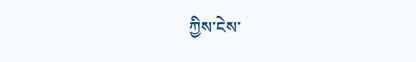ཀྱིས་ངེས་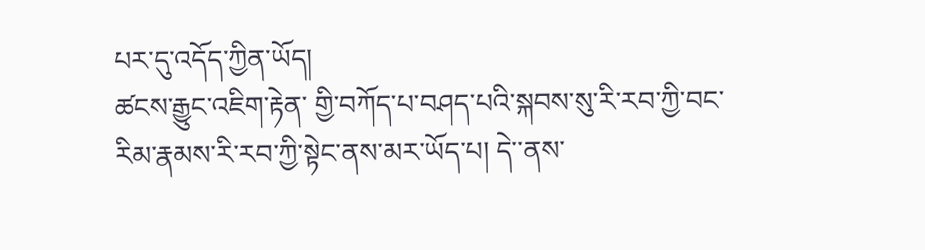པར་དུ་འདོད་ཀྱིན་ཡོད།
ཚངས་རྒྱུང་འཇིག་རྟེན་ གྱི་བཀོད་པ་བཤད་པའི་སྐབས་སུ་རི་རབ་ཀྱི་བང་རིམ་རྣམས་རི་རབ་ཀྱི་སྟེང་ནས་མར་ཡོད་པ། དེ་་ནས་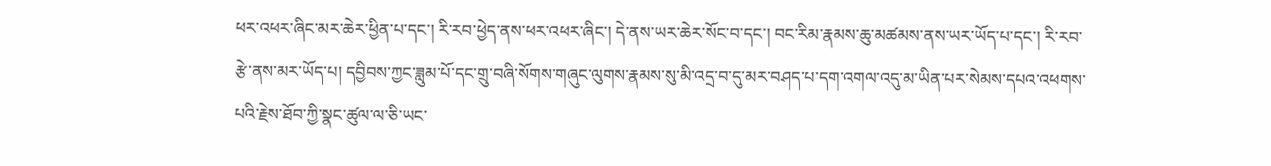ཕར་འཕར་ཞིང་མར་ཆེར་ཕྱིན་པ་དང་། རི་རབ་ཕྱེད་ནས་ཕར་འཕར་ཞིང་། དེ་ནས་ཡར་ཆེར་སོང་བ་དང་། བང་རིམ་རྣམས་ཆུ་མཚམས་ནས་ཡར་ཡོད་པ་དང་། རི་རབ་རྩེ་ནས་མར་ཡོད་པ། དབྱིབས་ཀྱང་ཟླུམ་པོ་དང་གྲུ་བཞི་སོགས་གཞུང་ལུགས་རྣམས་སུ་མི་འདྲ་བ་དུ་མར་བཤད་པ་དག་འགལ་འདུ་མ་ཡིན་པར་སེམས་དཔའ་འཕགས་པའི་རྗེས་ཐོབ་ཀྱི་སྣང་ཚུལ་ལ་ཅི་ཡང་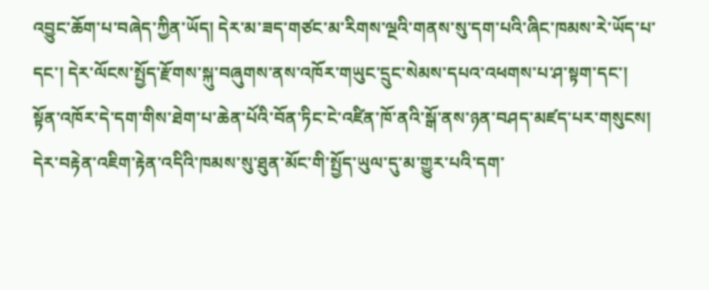འབྱུང་ཆོག་པ་བཞེད་ཀྱིན་ཡོད། དེར་མ་ཟད་གཙང་མ་རིགས་ལྔའི་གནས་སུ་དག་པའི་ཞིང་ཁམས་རེ་ཡོད་པ་དང་། དེར་ལོངས་སྤྱོད་རྫོགས་སྐུ་བཞུགས་ནས་འཁོར་གཡུང་དྲུང་སེམས་དཔའ་འཕགས་པ་ཤ་སྟག་དང་། སྟོན་འཁོར་དེ་དག་གིས་ཐེག་པ་ཆེན་པོའི་བོན་ཏིང་ངེ་འཛིན་ཁོ་ནའི་སྒོ་ནས་ཉན་བཤད་མཛད་པར་གསུངས། དེར་བརྟེན་འཇིག་རྟེན་འདིའི་ཁམས་སུ་ཐུན་མོང་གི་སྤྱོད་ཡུལ་དུ་མ་གྱུར་པའི་དག་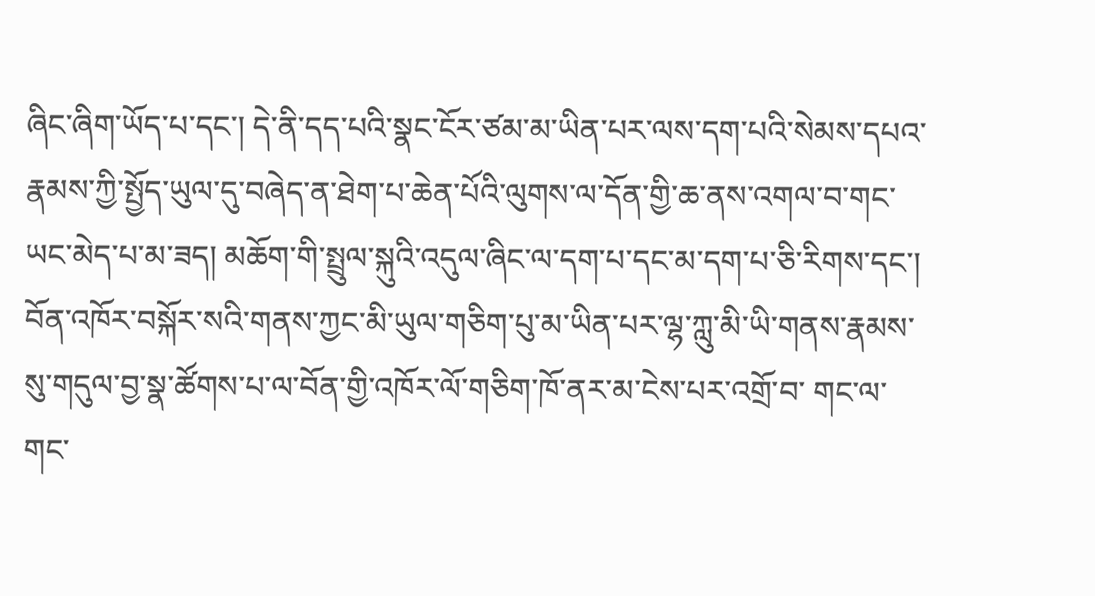ཞིང་ཞིག་ཡོད་པ་དང་། དེ་ནི་དད་པའི་སྣང་ངོར་ཙམ་མ་ཡིན་པར་ལས་དག་པའི་སེམས་དཔའ་རྣམས་ཀྱི་སྤྱོད་ཡུལ་དུ་བཞེད་ན་ཐེག་པ་ཆེན་པོའི་ལུགས་ལ་དོན་གྱི་ཆ་ནས་འགལ་བ་གང་ཡང་མེད་པ་མ་ཟད། མཆོག་གི་སྤྲུལ་སྐུའི་འདུལ་ཞིང་ལ་དག་པ་དང་མ་དག་པ་ཅི་རིགས་དང་། བོན་འཁོར་བསྐོར་སའི་གནས་ཀྱང་མི་ཡུལ་གཅིག་པུ་མ་ཡིན་པར་ལྷ་ཀླུ་མི་ཡི་གནས་རྣམས་སུ་གདུལ་བྱ་སྣ་ཚོགས་པ་ལ་བོན་གྱི་འཁོར་ལོ་གཅིག་ཁོ་ནར་མ་ངེས་པར་འགྲོ་བ་ གང་ལ་གང་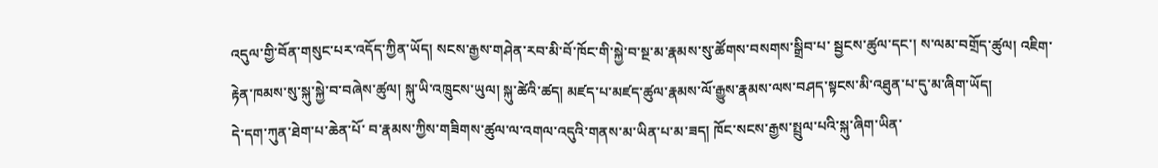འདུལ་གྱི་བོན་གསུང་པར་འདོད་ཀྱིན་ཡོད། སངས་རྒྱས་གཤེན་རབ་མི་བོ་ཁོང་གི་སྐྱེ་བ་སྔ་མ་རྣམས་སུ་ཚོགས་བསགས་སྒྲིབ་པ་ སྦྱངས་ཚུལ་དང་། ས་ལམ་བགྲོད་ཚུལ། འཇིག་རྟེན་ཁམས་སུ་སྐུ་སྐྱེ་བ་བཞེས་ཚུལ། སྐུ་ཡི་འཁྲུངས་ཡུལ། སྐུ་ཚེའི་ཚད། མཛད་པ་མཛད་ཚུལ་རྣམས་ལོ་རྒྱུས་རྣམས་ལས་བཤད་སྟངས་མི་འཐུན་པ་དུ་མ་ཞིག་ཡོད།
དེ་དག་ཀུན་ཐེག་པ་ཆེན་པོ་ བ་རྣམས་ཀྱིས་གཟིགས་ཚུལ་ལ་འགལ་འདུའི་གནས་མ་ཡིན་པ་མ་ཟད། ཁོང་སངས་རྒྱས་སྤྲུལ་པའི་སྐུ་ཞིག་ཡིན་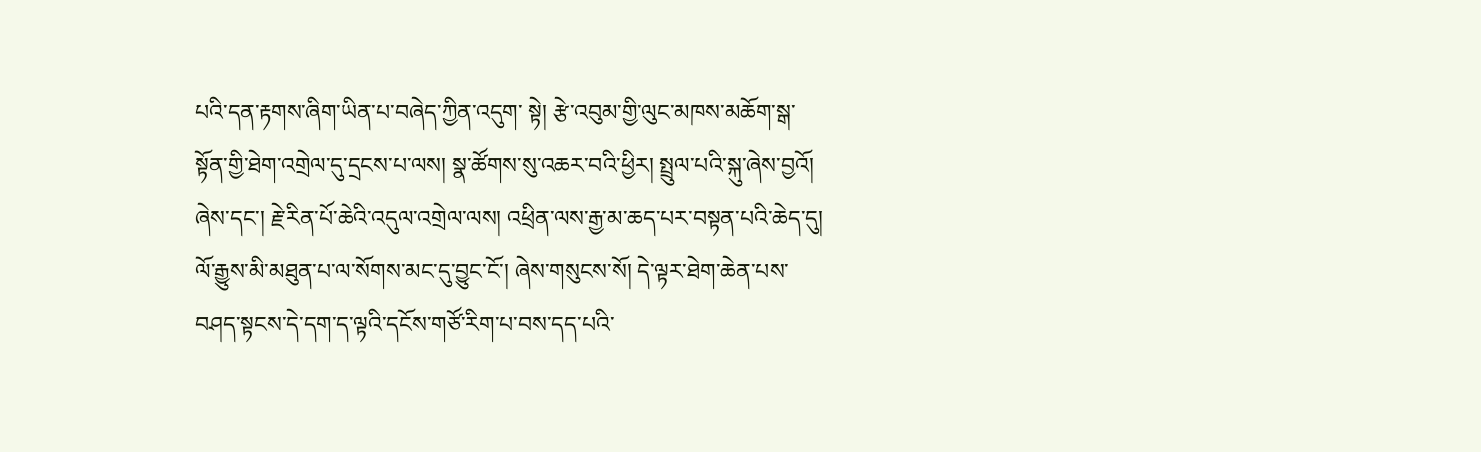པའི་དན་རྟགས་ཞིག་ཡིན་པ་བཞེད་ཀྱིན་འདུག་ སྟེ། རྩེ་འབུམ་གྱི་ལུང་མཁས་མཆོག་སྒ་སྟོན་གྱི་ཐེག་འགྲེལ་དུ་དྲངས་པ་ལས། སྣ་ཚོགས་སུ་འཆར་བའི་ཕྱིར། སྤྲུལ་པའི་སྐུ་ཞེས་བྱའོ། ཞེས་དང་། རྗེ་རིན་པོ་ཆེའི་འདུལ་འགྲེལ་ལས། འཕྲིན་ལས་རྒྱ་མ་ཆད་པར་བསྟན་པའི་ཆེད་དུ། ལོ་རྒྱུས་མི་མཐུན་པ་ལ་སོགས་མང་དུ་བྱུང་ངོ་། ཞེས་གསུངས་སོ། དེ་ལྟར་ཐེག་ཆེན་པས་བཤད་སྟངས་དེ་དག་ད་ལྟའི་དངོས་གཙོ་རིག་པ་བས་དད་པའི་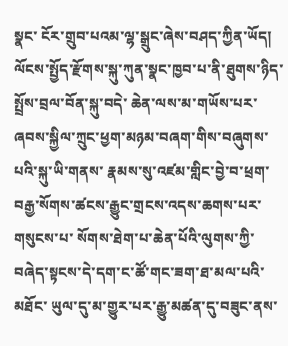སྣང་ ངོར་གྲུབ་པའམ་ལྷ་སྒྲུང་ཞེས་བཤད་ཀྱིན་ཡོད། ལོངས་སྤྱོད་རྫོགས་སྐུ་ཀུན་སྣང་ཁྱབ་པ་ནི་ཐུགས་ཉིད་སྤྲོས་བྲལ་བོན་སྐུ་བདེ་ ཆེན་ལས་མ་གཡོས་པར་ཞབས་སྐྱིལ་ཀྲུང་ཕྱག་མཉམ་བཞག་གིས་བཞུགས་པའི་སྐུ་ཡི་གནས་ རྣམས་སུ་འཛམ་གླིང་བྱེ་བ་ཕྲག་བརྒྱ་སོགས་ཚངས་རྒྱུང་གྲངས་འདས་ཆགས་པར་གསུངས་པ་ སོགས་ཐེག་པ་ཆེན་པོའི་ལུགས་ཀྱི་བཞེད་སྟངས་དེ་དག་ང་ཚོ་གང་ཟག་ཐ་མལ་པའི་མཐོང་ ཡུལ་དུ་མ་གྱུར་པར་རྒྱུ་མཚན་དུ་བཟུང་ནས་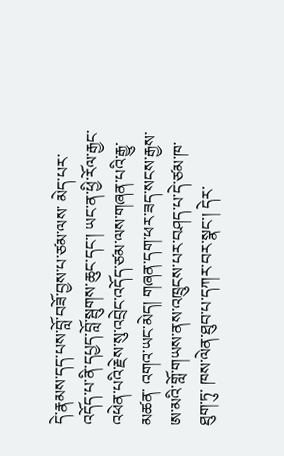དེ་རྣམས་དད་པས་བློ་བཟོ་བྱས་པ་ཙམ་ལས་ མེད་པར་འདོད་པ་ནི་དཔྱད་བློ་སྦུགས་ཆུང་དང་། ཡང་ན་ཕྱི་རོལ་རྒྱང་འཕེན་པའི་རྗེས་སུ་འབྲེང་འདོད་ཙམ་ལས་གཞན་པའི་རྒྱུ་མཚན་ འགའ་ཡང་མེད། གཞན་དག་ཕར་ཟད་སངས་རྒྱས་ཨ་མའི་གློ་གཡས་ནས་འཁྲུངས་པར་བཤད་པ་དེ་ཙམ་ཁ་ཐུག་ཏུ་ ཁས་ལེན་ཐུབ་པ་དཀར་བར་སྣང་། དེར་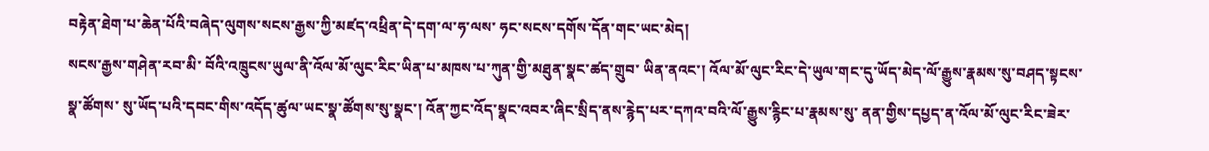བརྟེན་ཐེག་པ་ཆེན་པོའི་བཞེད་ལུགས་སངས་རྒྱས་ཀྱི་མཛད་འཕྲིན་དེ་དག་ལ་ཧ་ལས་ ཧང་སངས་དགོས་དོན་གང་ཡང་མེད།
སངས་རྒྱས་གཤེན་རབ་མི་ བོའི་འཁྲུངས་ཡུལ་ནི་འོལ་མོ་ལུང་རིང་ཡིན་པ་མཁས་པ་ཀུན་གྱི་མཐུན་སྣང་ཚད་གྲུབ་ ཡིན་ནའང་། འོལ་མོ་ལུང་རིང་དེ་ཡུལ་གང་དུ་ཡོད་མེད་ལོ་རྒྱུས་རྣམས་སུ་བཤད་སྟངས་སྣ་ཚོགས་ སུ་ཡོད་པའི་དབང་གིས་འདོད་ཚུལ་ཡང་སྣ་ཚོགས་སུ་སྣང་། འོན་ཀྱང་འོད་སྣང་འབར་ཞིང་སྲིད་ནས་རྙེད་པར་དཀའ་བའི་ལོ་རྒྱུས་རྙིང་པ་རྣམས་སུ་ ནན་གྱིས་དཔྱད་ན་འོལ་མོ་ལུང་རིང་ཟེར་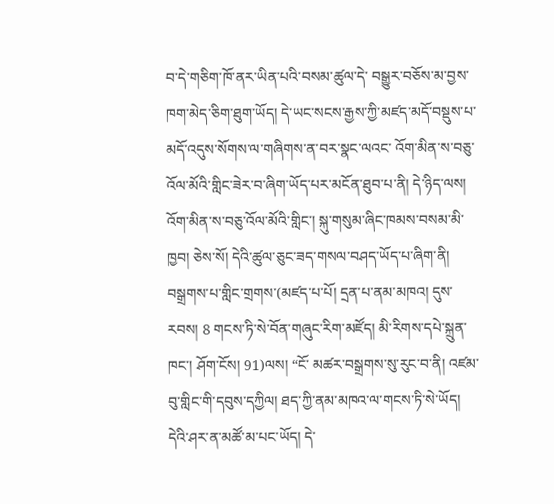བ་དེ་གཅིག་ཁོ་ནར་ཡིན་པའི་བསམ་ཚུལ་དེ་ བསྒྱུར་བཅོས་མ་བྱས་ཁག་མེད་ཅིག་ཐུག་ཡོད། དེ་ཡང་སངས་རྒྱས་ཀྱི་མཛད་མདོ་བསྡུས་པ་མདོ་འདུས་སོགས་ལ་གཞིགས་ན་བར་སྣང་ལའང་ འོག་མིན་ས་བཅུ་འོལ་མོའི་གླིང་ཟེར་བ་ཞིག་ཡོད་པར་མངོན་ཐུབ་པ་ནི། དེ་ཉིད་ལས། འོག་མིན་ས་བཅུ་འོལ་མོའི་གླིང་། སྐུ་གསུམ་ཞིང་ཁམས་བསམ་མི་ཁྱབ། ཅེས་སོ། དེའི་ཚུལ་ཅུང་ཟད་གསལ་བཤད་ཡོད་པ་ཞིག་ནི། བསྒྲགས་པ་གླིང་གྲགས་(མཛད་པ་པོ། དྲན་པ་ནམ་མཁའ། དུས་རབས། 8 གངས་ཏི་སེ་བོན་གཞུང་རིག་མཛོད། མི་རིགས་དཔེ་སྐྲུན་ཁང་། ཤོག་ངོས། 91)ལས། “ངོ་ མཚར་བསྒྲགས་སུ་རུང་བ་ནི། འཛམ་བུ་གླིང་གི་དབུས་དཀྱིལ། ཐད་ཀྱི་ནམ་མཁའ་ལ་གངས་ཏི་སེ་ཡོད། དེའི་ཤར་ན་མཚོ་མ་པང་ཡོད། དེ་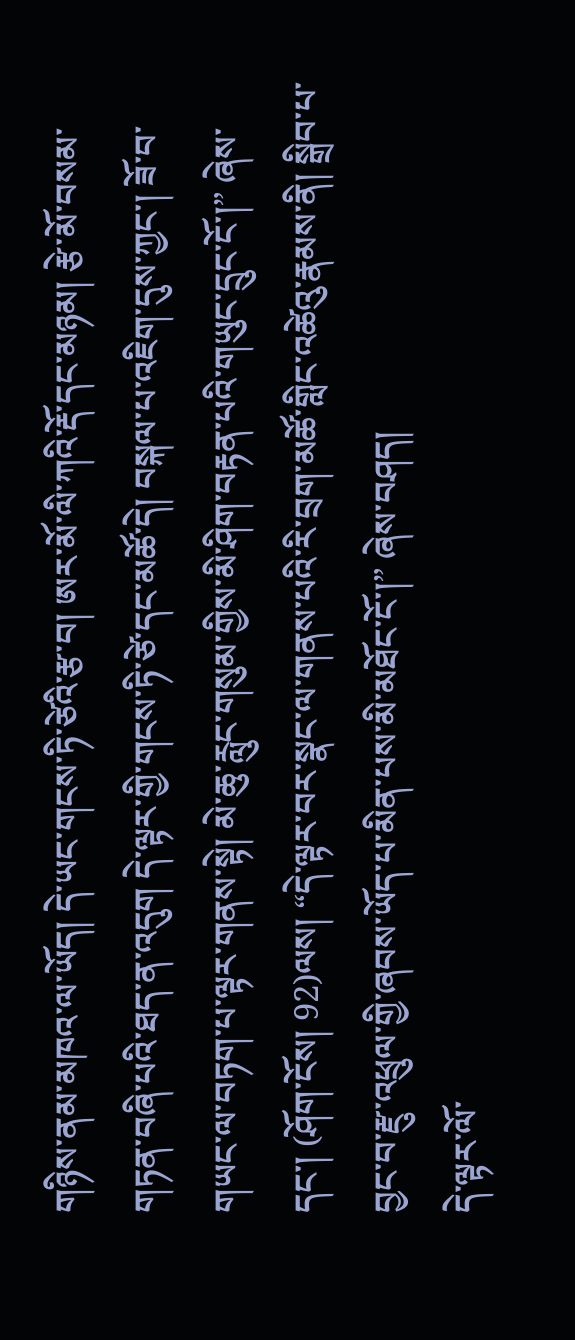གཉིས་ནམ་མཁའ་ལ་ཡོད། དེ་ཡང་གངས་ཏི་ཙེའི་རྩ་བ། ཨར་མོ་ལི་ཀའི་རྡོ་དང་མཉམ། རྩེ་མོ་བསམ་གཏན་བཞི་པའི་ཐད་ན་འདུག དེ་ལྟར་གྱི་གངས་ཏི་ཙེ་དང་མཚོ་དེ། བསྐལ་པ་འཇིག་དུས་ཀྱང་། ཟོ་བ་གཡང་ལ་བཏག་པ་ལྟར་གནས་སྟེ། མེ་ཆུ་རླུང་གསུམ་གྱིས་མི་ཤིག་བརྟན་པའི་གཡུང་དྲུང་ངོ་།” ཞེས་དང་། (ཤོག་ངོས། 92)ལས། “དེ་ལྟར་བར་སྣང་ལ་གནས་པའི་རི་བྲག་མཚོ་གླིང་འཚེའུ་རྣམས་ནི། སྒྲིབ་པ་བྱང་བ་རྫུ་འཕྲུལ་གྱི་ཞབས་ཡོད་པ་མིན་པས་མི་མཐོང་ངོ་།” ཞེས་བཤད།
དེ་ལྟར་ལོ་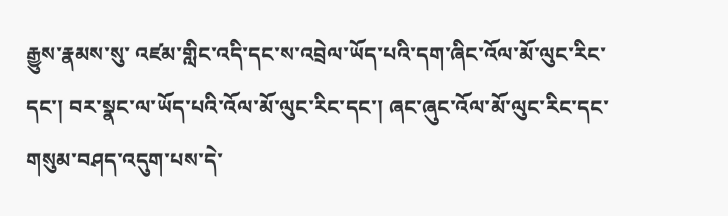རྒྱུས་རྣམས་སུ་ འཛམ་གླིང་འདི་དང་ས་འབྲེལ་ཡོད་པའི་དག་ཞིང་འོལ་མོ་ལུང་རིང་དང་། བར་སྣང་ལ་ཡོད་པའི་འོལ་མོ་ལུང་རིང་དང་། ཞང་ཞུང་འོལ་མོ་ལུང་རིང་དང་གསུམ་བཤད་འདུག་པས་དེ་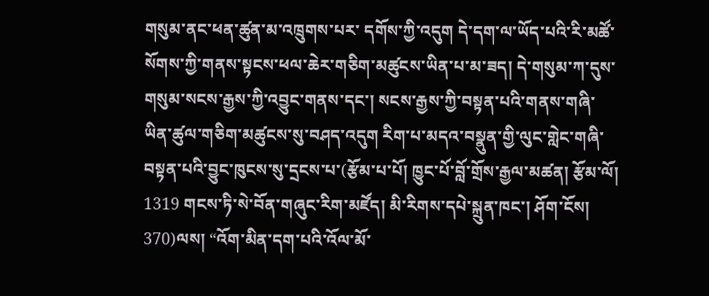གསུམ་ནང་ཕན་ཚུན་མ་འཁྲུགས་པར་ དགོས་ཀྱི་འདུག དེ་དག་ལ་ཡོད་པའི་རི་མཚོ་སོགས་ཀྱི་གནས་སྟངས་ཕལ་ཆེར་གཅིག་མཚུངས་ཡིན་པ་མ་ཟད། དེ་གསུམ་ཀ་དུས་གསུམ་སངས་རྒྱས་ཀྱི་འབྱུང་གནས་དང་། སངས་རྒྱས་ཀྱི་བསྟན་པའི་གནས་གཞི་ཡིན་ཚུལ་གཅིག་མཚུངས་སུ་བཤད་འདུག རིག་པ་མདའ་བསྣུན་གྱི་ལུང་གླེང་གཞི་བསྟན་པའི་བྱུང་ཁུངས་སུ་དྲངས་པ་(རྩོམ་པ་པོ། ཁྱུང་པོ་བློ་གྲོས་རྒྱལ་མཚན། རྩོམ་ལོ། 1319 གངས་ཏི་སེ་བོན་གཞུང་རིག་མཛོད། མི་རིགས་དཔེ་སྐྲུན་ཁང་། ཤོག་ངོས། 370)ལས། “འོག་མིན་དག་པའི་འོལ་མོ་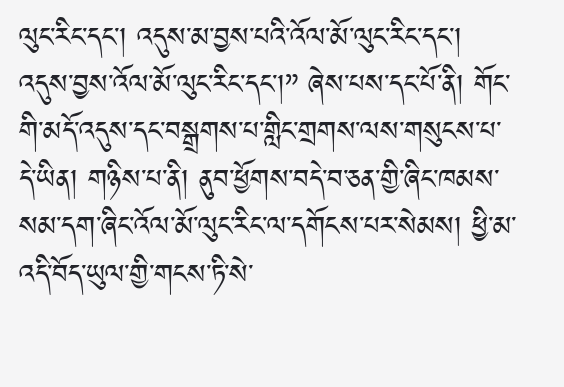ལུང་རིང་དང་། འདུས་མ་བྱས་པའི་འོལ་མོ་ལུང་རིང་དང་། འདུས་བྱས་འོལ་མོ་ལུང་རིང་དང་།” ཞེས་པས་དང་པོ་ནི། གོང་གི་མདོ་འདུས་དང་བསྒྲགས་པ་གླིང་གྲགས་ལས་གསུངས་པ་དེ་ཡིན། གཉིས་པ་ནི། ནུབ་ཕྱོགས་བདེ་བ་ཅན་གྱི་ཞིང་ཁམས་སམ་དག་ཞིང་འོལ་མོ་ལུང་རིང་ལ་དགོངས་པར་སེམས། ཕྱི་མ་འདི་བོད་ཡུལ་གྱི་གངས་ཏི་སེ་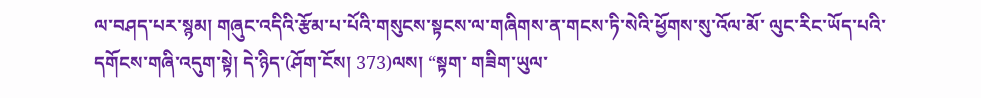ལ་བཤད་པར་སྙམ། གཞུང་འདིའི་རྩོམ་པ་པོའི་གསུངས་སྟངས་ལ་གཞིགས་ན་གངས་ཏི་སེའི་ཕྱོགས་སུ་འོལ་མོ་ ལུང་རིང་ཡོད་པའི་དགོངས་གཞི་འདུག་སྟེ། དེ་ཉིད་(ཤོག་ངོས། 373)ལས། “སྟག་ གཟིག་ཡུལ་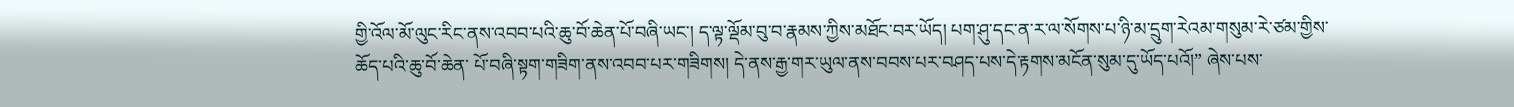གྱི་འོལ་མོ་ལུང་རིང་ནས་འབབ་པའི་ཆུ་བོ་ཆེན་པོ་བཞི་ཡང་། ད་ལྟ་ལྡོམ་བུ་བ་རྣམས་ཀྱིས་མཐོང་བར་ཡོད། པག་ཤུ་དང་ན་ར་ལ་སོགས་པ་ཉི་མ་དྲུག་རེའམ་གསུམ་རེ་ཙམ་གྱིས་ཆོད་པའི་ཆུ་བོ་ཆེན་ པོ་བཞི་སྟག་གཟིག་ནས་འབབ་པར་གཟིགས། དེ་ནས་རྒྱ་གར་ཡུལ་ནས་བབས་པར་བཤད་པས་དེ་རྟགས་མངོན་སུམ་དུ་ཡོད་པའོ།” ཞེས་པས་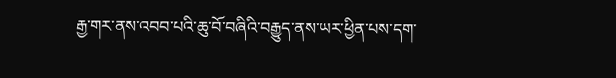རྒྱ་གར་ནས་འབབ་པའི་ཆུ་བོ་བཞིའི་བརྒྱུད་ནས་ཡར་ཕྱིན་པས་དག་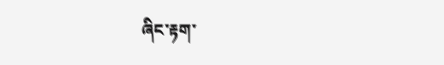ཞིང་རྟག་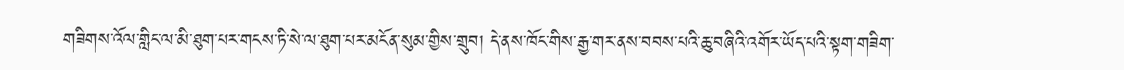གཟིགས་འོལ་གླིང་ལ་མི་ཐུག་པར་གངས་ཏི་སེ་ལ་ཐུག་པར་མངོན་སུམ་གྱིས་གྲུབ། དེ་ནས་ཁོང་གིས་རྒྱ་གར་ནས་བབས་པའི་ཆུ་བཞིའི་འགོར་ཡོད་པའི་སྟག་གཟིག་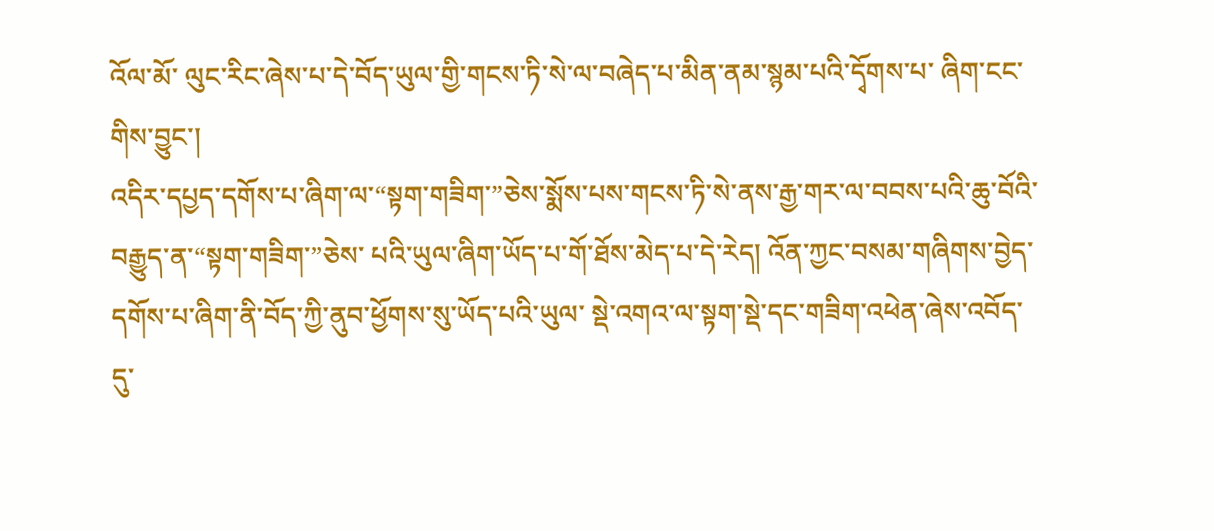འོལ་མོ་ ལུང་རིང་ཞེས་པ་དེ་བོད་ཡུལ་གྱི་གངས་ཏི་སེ་ལ་བཞེད་པ་མིན་ནམ་སྙམ་པའི་དྭོགས་པ་ ཞིག་ངང་གིས་བྱུང་།
འདིར་དཔྱད་དགོས་པ་ཞིག་ལ་“སྟག་གཟིག་”ཅེས་སྨོས་པས་གངས་ཏི་སེ་ནས་རྒྱ་གར་ལ་བབས་པའི་ཆུ་བོའི་བརྒྱུད་ན་“སྟག་གཟིག་”ཅེས་ པའི་ཡུལ་ཞིག་ཡོད་པ་གོ་ཐོས་མེད་པ་དེ་རེད། འོན་ཀྱང་བསམ་གཞིགས་བྱེད་དགོས་པ་ཞིག་ནི་བོད་ཀྱི་ནུབ་ཕྱོགས་སུ་ཡོད་པའི་ཡུལ་ སྡེ་འགའ་ལ་སྟག་སྡེ་དང་གཟིག་འཕེན་ཞེས་འབོད་དུ་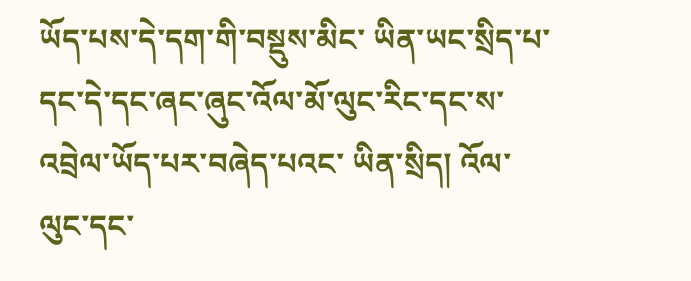ཡོད་པས་དེ་དག་གི་བསྡུས་མིང་ ཡིན་ཡང་སྲིད་པ་དང་དེ་དང་ཞང་ཞུང་འོལ་མོ་ལུང་རིང་དང་ས་འབྲེལ་ཡོད་པར་བཞེད་པའང་ ཡིན་སྲིད། འོལ་ལུང་དང་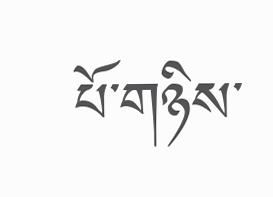པོ་གཉིས་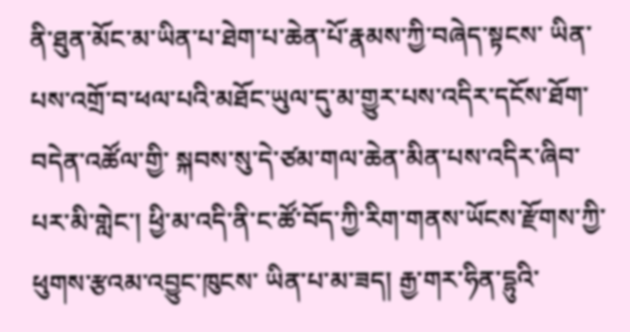ནི་ཐུན་མོང་མ་ཡིན་པ་ཐེག་པ་ཆེན་པོ་རྣམས་ཀྱི་བཞེད་སྟངས་ ཡིན་པས་འགྲོ་བ་ཕལ་པའི་མཐོང་ཡུལ་དུ་མ་གྱུར་པས་འདིར་དངོས་ཐོག་བདེན་འཚོལ་གྱི་ སྐབས་སུ་དེ་ཙམ་གལ་ཆེན་མིན་པས་འདིར་ཞིབ་པར་མི་གླེང་། ཕྱི་མ་འདི་ནི་ང་ཚོ་བོད་ཀྱི་རིག་གནས་ཡོངས་རྫོགས་ཀྱི་ཕུགས་རྩའམ་འབྱུང་ཁུངས་ ཡིན་པ་མ་ཟད། རྒྱ་གར་ཧིན་དྷུའི་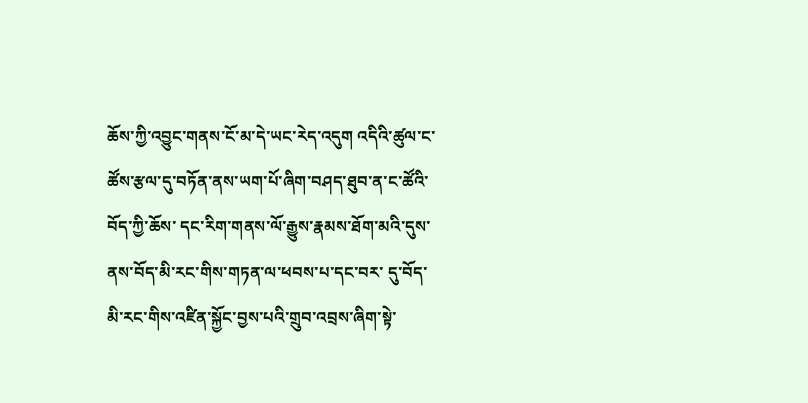ཆོས་ཀྱི་འབྱུང་གནས་ངོ་མ་དེ་ཡང་རེད་འདུག འདིའི་ཚུལ་ང་ཚོས་རྩལ་དུ་བཏོན་ནས་ཡག་པོ་ཞིག་བཤད་ཐུབ་ན་ང་ཚོའི་བོད་ཀྱི་ཆོས་ དང་རིག་གནས་ལོ་རྒྱུས་རྣམས་ཐོག་མའི་དུས་ནས་བོད་མི་རང་གིས་གཏན་ལ་ཕབས་པ་དང་བར་ དུ་བོད་མི་རང་གིས་འཛིན་སྐྱོང་བྱས་པའི་གྲུབ་འབྲས་ཞིག་སྟེ་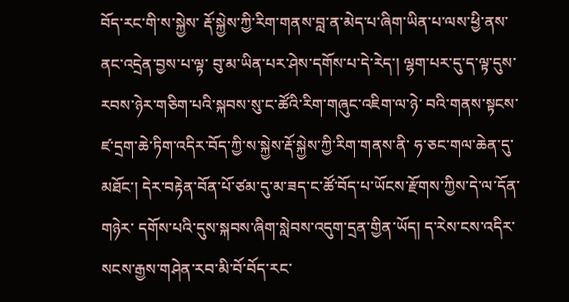བོད་རང་གི་ས་སྐྱེས་ རྡོ་སྐྱེས་ཀྱི་རིག་གནས་བླ་ན་མེད་པ་ཞིག་ཡིན་པ་ལས་ཕྱི་ནས་ནང་འདྲེན་བྱས་པ་ལྟ་ བུ་མ་ཡིན་པར་ཤེས་དགོས་པ་དེ་རེད་། ལྷག་པར་དུ་ད་ལྟ་དུས་རབས་ཉེར་གཅིག་པའི་སྐབས་སུ་ང་ཚོའི་རིག་གཞུང་འཇིག་ལ་ཉེ་ བའི་གནས་སྟངས་ཛ་དྲག་ཆེ་ཏིག་འདིར་བོད་ཀྱི་ས་སྐྱེས་རྡོ་སྐྱེས་ཀྱི་རིག་གནས་ནི་ ཧ་ཅང་གལ་ཆེན་དུ་མཐོང་། དེར་བརྟེན་བོན་པོ་ཙམ་དུ་མ་ཟད་ང་ཚོ་བོད་པ་ཡོངས་རྫོགས་ཀྱིས་དེ་ལ་དོན་གཉེར་ དགོས་པའི་དུས་སྐབས་ཞིག་སླེབས་འདུག་དྲན་གྱིན་ཡོད། ད་རེས་ངས་འདིར་སངས་རྒྱས་གཤེན་རབ་མི་བོ་བོད་རང་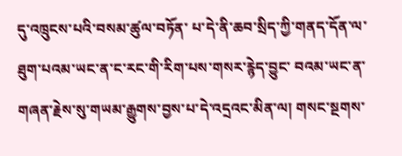དུ་འཁྲུངས་པའི་བསམ་ཚུལ་བཏོན་ པ་དེ་ནི་ཆབ་སྲིད་ཀྱི་གནད་དོན་ལ་ཐུག་པའམ་ཡང་ན་ང་རང་གི་རིག་པས་གསར་རྙེད་བྱུང་ བའམ་ཡང་ན་གཞན་རྗེས་སུ་གཡམ་རྒྱུགས་བྱས་པ་དེ་འདྲའང་མིན་ལ། གསང་སྔགས་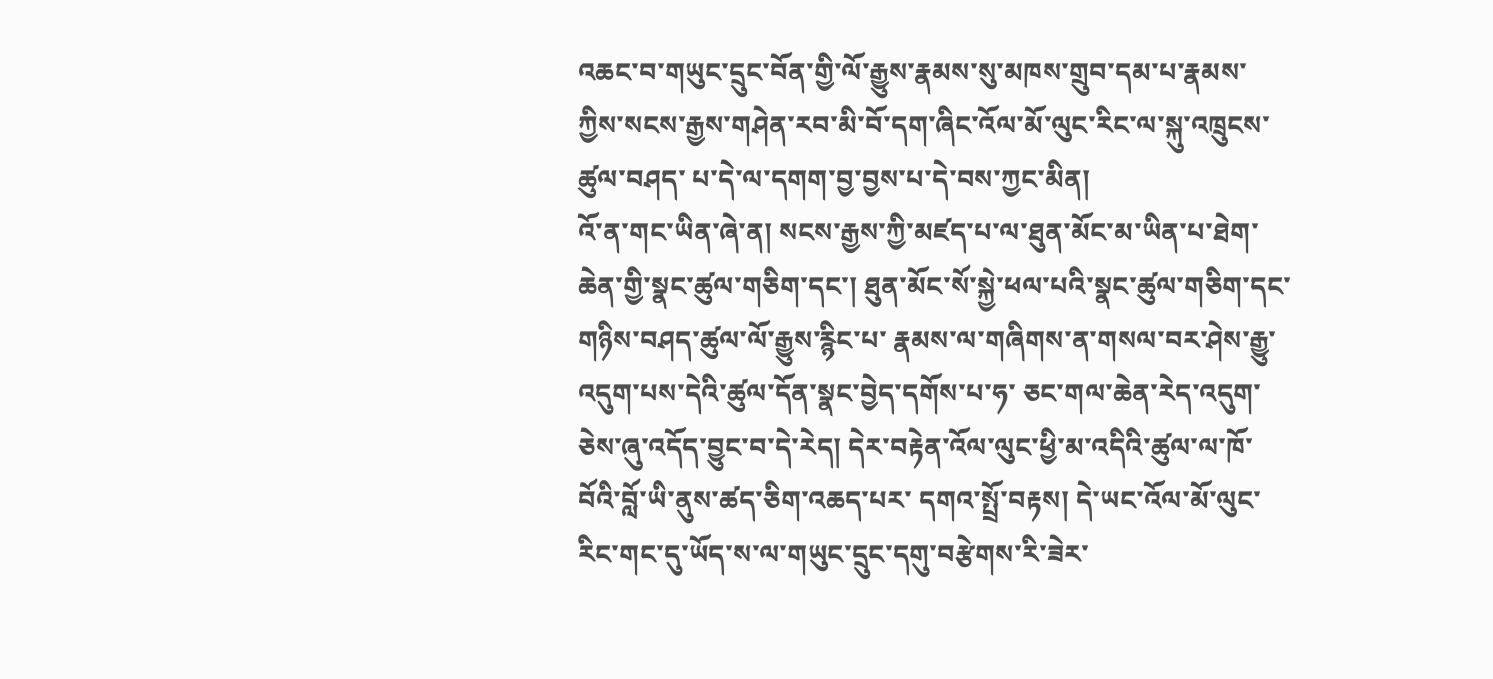འཆང་བ་གཡུང་དྲུང་བོན་གྱི་ལོ་རྒྱུས་རྣམས་སུ་མཁས་གྲུབ་དམ་པ་རྣམས་ ཀྱིས་སངས་རྒྱས་གཤེན་རབ་མི་བོ་དག་ཞིང་འོལ་མོ་ལུང་རིང་ལ་སྐུ་འཁྲུངས་ཚུལ་བཤད་ པ་དེ་ལ་དགག་བྱ་བྱས་པ་དེ་བས་ཀྱང་མིན།
འོ་ན་གང་ཡིན་ཞེ་ན། སངས་རྒྱས་ཀྱི་མཛད་པ་ལ་ཐུན་མོང་མ་ཡིན་པ་ཐེག་ཆེན་གྱི་སྣང་ཚུལ་གཅིག་དང་། ཐུན་མོང་སོ་སྐྱེ་ཕལ་པའི་སྣང་ཚུལ་གཅིག་དང་གཉིས་བཤད་ཚུལ་ལོ་རྒྱུས་རྙིང་པ་ རྣམས་ལ་གཞིགས་ན་གསལ་བར་ཤེས་རྒྱུ་འདུག་པས་དེའི་ཚུལ་དོན་སྣང་བྱེད་དགོས་པ་ཧ་ ཅང་གལ་ཆེན་རེད་འདུག་ཅེས་ཞུ་འདོད་བྱུང་བ་དེ་རེད། དེར་བརྟེན་འོལ་ལུང་ཕྱི་མ་འདིའི་ཚུལ་ལ་ཁོ་བོའི་བློ་ཡི་ནུས་ཚད་ཅིག་འཆད་པར་ དགའ་སྤྲོ་བརྟས། དེ་ཡང་འོལ་མོ་ལུང་རིང་གང་དུ་ཡོད་ས་ལ་གཡུང་དྲུང་དགུ་བརྩེགས་རི་ཟེར་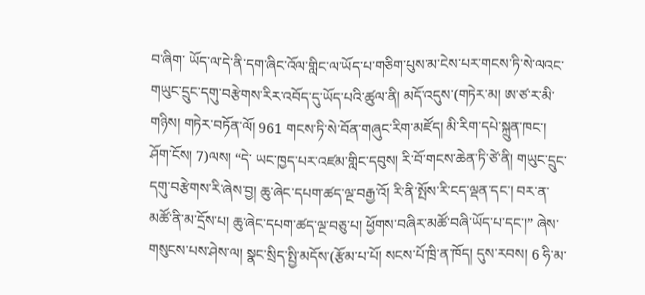བ་ཞིག་ ཡོད་ལ་དེ་ནི་དག་ཞིང་འོལ་གླིང་ལ་ཡོད་པ་གཅིག་པུས་མ་ངེས་པར་གངས་ཏི་སེ་ལའང་ གཡུང་དྲུང་དགུ་བརྩེགས་རིར་འབོད་དུ་ཡོད་པའི་ཚུལ་ནི། མདོ་འདུས་(གཏེར་མ། ཨ་ཙ་ར་མི་གཉིས། གཏེར་བཏོན་ལོ། 961 གངས་ཏི་སེ་བོན་གཞུང་རིག་མཛོད། མི་རིག་དཔེ་སྐྲུན་ཁང་། ཤོག་ངོས། 7)ལས། “དེ་ ཡང་ཁྱད་པར་འཛམ་གླིང་དབུས། རི་བོ་གངས་ཆེན་ཏི་ཙེ་ནི། གཡུང་དྲུང་དགུ་བརྩེགས་རི་ཞེས་བྱ། ཆུ་ཞེང་དཔག་ཚད་ལྔ་བརྒྱ་འོ། རི་ནི་སྤོས་རི་ངད་ལྡན་དང་། བར་ན་མཚོ་ནི་མ་དྲོས་པ། ཆུ་ཞེང་དཔག་ཚད་ལྔ་བཅུ་པ། ཕྱོགས་བཞིར་མཚོ་བཞི་ཡོད་པ་དང་།” ཞེས་གསུངས་པས་ཤེས་ལ། སྣང་སྲིད་སྤྱི་མདོས་(རྩོམ་པ་པོ། སངས་པོ་ཁྲི་ན་ཁོད། དུས་རབས། 6 ཧི་མ་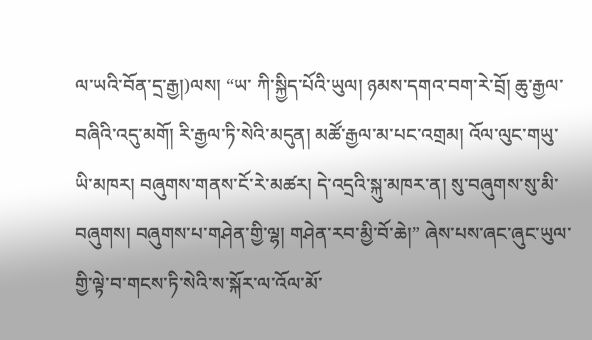ལ་ཡའི་བོན་དྲ་རྒྱ།)ལས། “ཡ་ ཀི་སྐྱིད་པོའི་ཡུལ། ཉམས་དགའ་བག་རེ་བྲོ། ཆུ་རྒྱལ་བཞིའི་འདུ་མགོ། རི་རྒྱལ་ཏི་སེའི་མདུན། མཚོ་རྒྱལ་མ་པང་འགྲམ། འོལ་ལུང་གཡུ་ཡི་མཁར། བཞུགས་གནས་ངོ་རེ་མཚར། དེ་འདྲའི་སྐུ་མཁར་ན། སུ་བཞུགས་སུ་མི་བཞུགས། བཞུགས་པ་གཤེན་གྱི་ལྷ། གཤེན་རབ་མྱི་བོ་ཆེ།” ཞེས་པས་ཞང་ཞུང་ཡུལ་གྱི་ལྟེ་བ་གངས་ཏི་སེའི་ས་སྐོར་ལ་འོལ་མོ་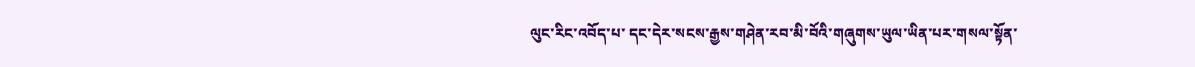ལུང་རིང་འབོད་པ་ དང་དེར་སངས་རྒྱས་གཤེན་རབ་མི་བོའི་གཞུགས་ཡུལ་ཡིན་པར་གསལ་སྟོན་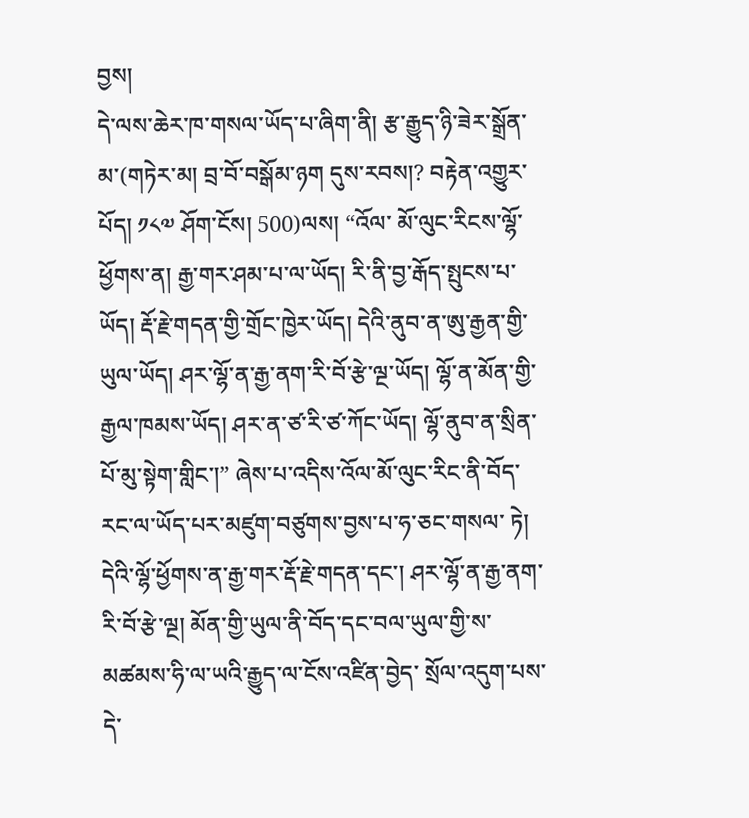བྱས།
དེ་ལས་ཆེར་ཁ་གསལ་ཡོད་པ་ཞིག་ནི། རྩ་རྒྱུད་ཉི་ཟེར་སྒྲོན་མ་(གཏེར་མ། བྲ་བོ་བསྒོམ་ཉག དུས་རབས།? བརྟེན་འགྱུར་པོད། ༡༨༧ ཤོག་ངོས། 500)ལས། “འོལ་ མོ་ལུང་རིངས་ལྷོ་ཕྱོགས་ན། རྒྱ་གར་ཤམ་པ་ལ་ཡོད། རི་ནི་བྱ་རྒོད་སྤུངས་པ་ཡོད། རྡོ་རྗེ་གདན་གྱི་གྲོང་ཁྱེར་ཡོད། དེའི་ནུབ་ན་ཨུ་རྒྱན་གྱི་ཡུལ་ཡོད། ཤར་ལྷོ་ན་རྒྱ་ནག་རི་བོ་རྩེ་ལྔ་ཡོད། ལྷོ་ན་མོན་གྱི་རྒྱལ་ཁམས་ཡོད། ཤར་ན་ཙ་རི་ཙ་ཀོང་ཡོད། ལྷོ་ནུབ་ན་སྲིན་པོ་མུ་སྟེག་གླིང་།” ཞེས་པ་འདིས་འོལ་མོ་ལུང་རིང་ནི་བོད་རང་ལ་ཡོད་པར་མཛུག་བཙུགས་བྱས་པ་ཧ་ཅང་གསལ་ ཏེ། དེའི་ལྷོ་ཕྱོགས་ན་རྒྱ་གར་རྡོ་རྗེ་གདན་དང་། ཤར་ལྷོ་ན་རྒྱ་ནག་རི་བོ་རྩེ་ལྔ། མོན་གྱི་ཡུལ་ནི་བོད་དང་བལ་ཡུལ་གྱི་ས་མཚམས་ཧི་ལ་ཡའི་རྒྱུད་ལ་ངོས་འཛིན་བྱེད་ སྲོལ་འདུག་པས་དེ་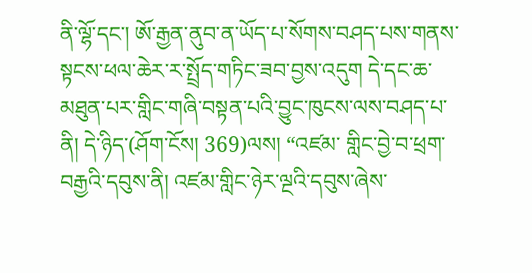ནི་ལྷོ་དང་། ཨོ་རྒྱན་ནུབ་ན་ཡོད་པ་སོགས་བཤད་པས་གནས་སྟངས་ཕལ་ཆེར་ར་སྤྲོད་གཏིང་ཟབ་བྱས་འདུག དེ་དང་ཆ་མཐུན་པར་གླིང་གཞི་བསྟན་པའི་བྱུང་ཁུངས་ལས་བཤད་པ་ནི། དེ་ཉིད་(ཤོག་ངོས། 369)ལས། “འཛམ་ གླིང་བྱེ་བ་ཕྲག་བརྒྱའི་དབུས་ནི། འཛམ་གླིང་ཉེར་ལྔའི་དབུས་ཞེས་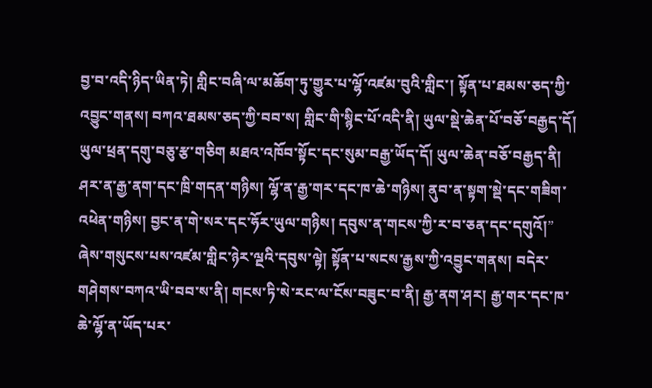བྱ་བ་འདི་ཉིད་ཡིན་ཏེ། གླིང་བཞི་ལ་མཆོག་ཏུ་གྱུར་པ་ལྷོ་འཛམ་བུའི་གླིང་། སྟོན་པ་ཐམས་ཅད་ཀྱི་འབྱུང་གནས། བཀའ་ཐམས་ཅད་ཀྱི་བབ་ས། གླིང་གི་སྙིང་པོ་འདི་ནི། ཡུལ་སྡེ་ཆེན་པོ་བཅོ་བརྒྱད་དོ། ཡུལ་ཕྲན་དགུ་བཅུ་རྩ་གཅིག མཐའ་འཁོབ་སྟོང་དང་སུམ་བརྒྱ་ཡོད་དོ། ཡུལ་ཆེན་བཅོ་བརྒྱད་ནི། ཤར་ན་རྒྱ་ནག་དང་ཁྲི་གདན་གཉིས། ལྷོ་ན་རྒྱ་གར་དང་ཁ་ཆེ་གཉིས། ནུབ་ན་སྟག་སྡེ་དང་གཟིག་འཕེན་གཉིས། བྱང་ན་གེ་སར་དང་ཧོར་ཡུལ་གཉིས། དབུས་ན་གངས་ཀྱི་ར་བ་ཅན་དང་དགུའོ།” ཞེས་གསུངས་པས་འཛམ་གླིང་ཉེར་ལྔའི་དབུས་ལྟེ། སྟོན་པ་སངས་རྒྱས་ཀྱི་འབྱུང་གནས། བདེར་གཤེགས་བཀའ་ཡི་བབ་ས་ནི། གངས་ཏི་སེ་རང་ལ་ངོས་བཟུང་བ་ནི། རྒྱ་ནག་ཤར། རྒྱ་གར་དང་ཁ་ཆེ་ལྷོ་ན་ཡོད་པར་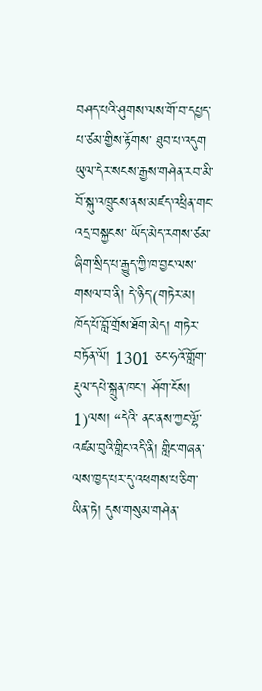བཤད་པའི་ཤུགས་ལས་གོ་བ་དཔྱད་པ་ཙམ་གྱིས་རྟོགས་ ཐུབ་པ་འདུག ཡུལ་དེར་སངས་རྒྱས་གཤེན་རབ་མི་བོ་སྐུ་འཁྲུངས་ནས་མཛད་འཕྲིན་གང་འདྲ་བསྐྱངས་ ཡོད་མེད་རགས་ཙམ་ཞིག་སྲིད་པ་རྒྱུད་ཀྱི་ཁ་བྱང་ལས་གསལ་བ་ནི། དེ་ཉིད་(གཏེར་མ། ཁོད་པོ་བློ་གྲོས་ཐོག་མེད། གཏེར་བཏོན་ལོ། 1301 ཅང་ཧའོ་གློག་རྡུལ་དཔེ་སྐྲུན་ཁང་། ཤོག་ངོས། 1)ལས། “དེའི་ ནང་ནས་ཀྱང་ལྷོ་འཛམ་བུའི་གླིང་འདི་ནི། གླིང་གཞན་ལས་ཁྱད་པར་དུ་འཕགས་པ་ཅིག་ཡིན་ཏེ། དུས་གསུམ་གཤེན་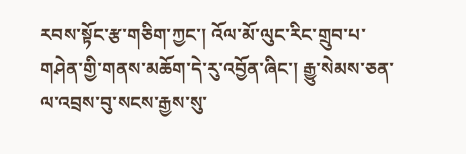རབས་སྟོང་རྩ་གཅིག་ཀྱང་། འོལ་མོ་ལུང་རིང་གྲུབ་པ་གཤེན་གྱི་གནས་མཆོག་དེ་རུ་འབྱོན་ཞིང་། རྒྱུ་སེམས་ཅན་ལ་འབྲས་བུ་སངས་རྒྱས་སུ་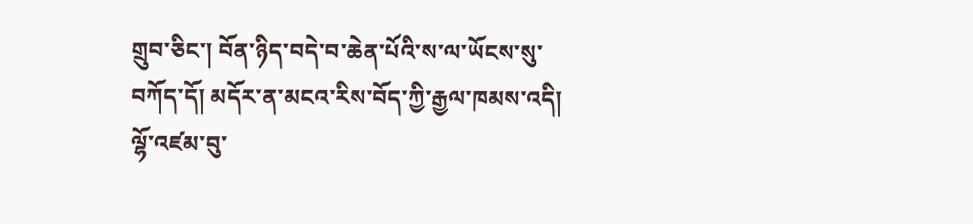གྲུབ་ཅིང་། བོན་ཉིད་བདེ་བ་ཆེན་པོའི་ས་ལ་ཡོངས་སུ་བཀོད་དོ། མདོར་ན་མངའ་རིས་བོད་ཀྱི་རྒྱལ་ཁམས་འདི། ལྷོ་འཛམ་བུ་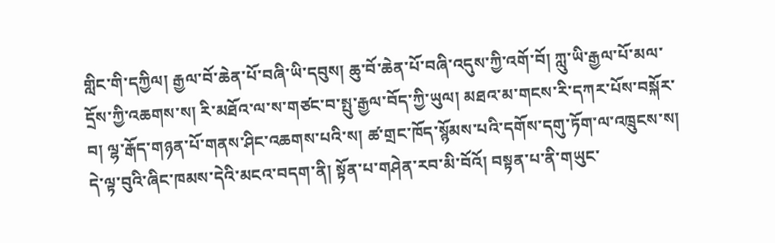གླིང་གི་དཀྱིལ། རྒྱལ་བོ་ཆེན་པོ་བཞི་ཡི་དབུས། ཆུ་བོ་ཆེན་པོ་བཞི་འདུས་ཀྱི་འགོ་བོ། ཀླུ་ཡི་རྒྱལ་པོ་མལ་དྲོས་ཀྱི་འཆགས་ས། རི་མཐོའ་ལ་ས་གཙང་བ་སྤུ་རྒྱལ་བོད་ཀྱི་ཡུལ། མཐའ་མ་གངས་རི་དཀར་པོས་བསྐོར་བ། ལྷ་རྒོད་གཉན་པོ་གནས་ཤིང་འཆགས་པའི་ས། ཚ་གྲང་ཁོད་སྙོམས་པའི་དགོས་དགུ་ཏོག་ལ་འཁྲུངས་ས། དེ་ལྟ་བུའི་ཞིང་ཁམས་དེའི་མངའ་བདག་ནི། སྟོན་པ་གཤེན་རབ་མི་བོའོ། བསྟན་པ་ནི་གཡུང་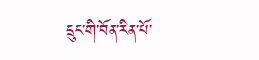དྲུང་གི་བོན་རིན་པོ་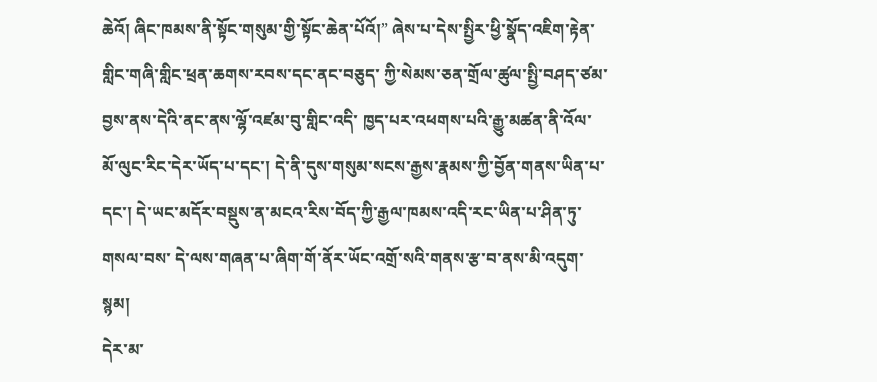ཆེའོ། ཞིང་ཁམས་ནི་སྟོང་གསུམ་གྱི་སྟོང་ཆེན་པོའོ།” ཞེས་པ་དེས་སྤྱིར་ཕྱི་སྣོད་འཇིག་རྟེན་གླིང་གཞི་གླིང་ཕྲན་ཆགས་རབས་དང་ནང་བཅུད་ ཀྱི་སེམས་ཅན་གྲོལ་ཚུལ་སྤྱི་བཤད་ཙམ་བྱས་ནས་དེའི་ནང་ནས་ལྷོ་འཛམ་བུ་གླིང་འདི་ ཁྱད་པར་འཕགས་པའི་རྒྱུ་མཚན་ནི་འོལ་མོ་ལུང་རིང་དེར་ཡོད་པ་དང་། དེ་ནི་དུས་གསུམ་སངས་རྒྱས་རྣམས་ཀྱི་བྱོན་གནས་ཡིན་པ་དང་། དེ་ཡང་མདོར་བསྡུས་ན་མངའ་རིས་བོད་ཀྱི་རྒྱལ་ཁམས་འདི་རང་ཡིན་པ་ཤིན་ཏུ་གསལ་བས་ དེ་ལས་གཞན་པ་ཞིག་གོ་ནོར་ཡོང་འགྲོ་སའི་གནས་རྩ་བ་ནས་མི་འདུག་སྙམ།
དེར་མ་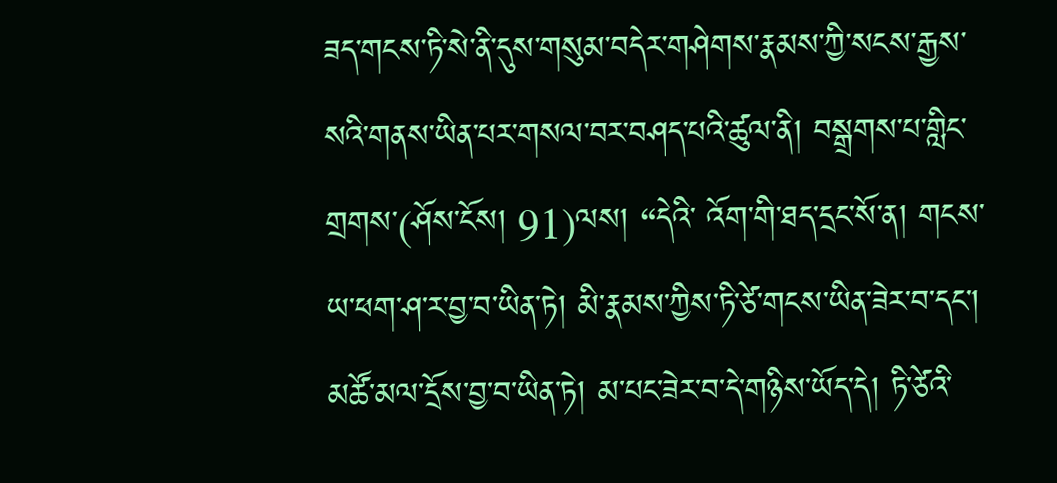ཟད་གངས་ཏི་སེ་ནི་དུས་གསུམ་བདེར་གཤེགས་རྣམས་ཀྱི་སངས་རྒྱས་སའི་གནས་ཡིན་པར་གསལ་བར་བཤད་པའི་ཚུལ་ནི། བསྒྲགས་པ་གླིང་གྲགས་(ཤོས་ངོས། 91)ལས། “དེའི་ འོག་གི་ཐད་དྲང་སོ་ན། གངས་ཡ་ཕག་ཤ་ར་བྱ་བ་ཡིན་ཏེ། མི་རྣམས་ཀྱིས་ཏི་ཙེ་གངས་ཡིན་ཟེར་བ་དང་། མཚོ་མལ་དྲོས་བྱ་བ་ཡིན་ཏེ། མ་པང་ཟེར་བ་དེ་གཉིས་ཡོད་དེ། ཏི་ཙེའི་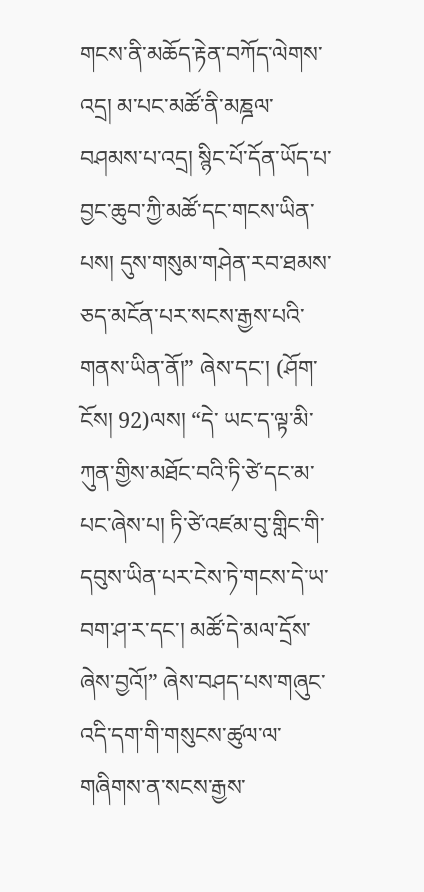གངས་ནི་མཆོད་རྟེན་བཀོད་ལེགས་འདྲ། མ་པང་མཚོ་ནི་མཎྜལ་བཤམས་པ་འདྲ། སྙིང་པོ་དོན་ཡོད་པ་བྱང་ཆུབ་ཀྱི་མཚོ་དང་གངས་ཡིན་པས། དུས་གསུམ་གཤེན་རབ་ཐམས་ཅད་མངོན་པར་སངས་རྒྱས་པའི་གནས་ཡིན་ནོ།” ཞེས་དང་། (ཤོག་ངོས། 92)ལས། “དེ་ ཡང་ད་ལྟ་མི་ཀུན་གྱིས་མཐོང་བའི་ཏི་ཙེ་དང་མ་པང་ཞེས་པ། ཏི་ཙེ་འཛམ་བུ་གླིང་གི་དབུས་ཡིན་པར་ངེས་ཏེ་གངས་དེ་ཡ་བག་ཤ་ར་དང་། མཚོ་དེ་མལ་དྲོས་ཞེས་བྱའོ།” ཞེས་བཤད་པས་གཞུང་འདི་དག་གི་གསུངས་ཚུལ་ལ་གཞིགས་ན་སངས་རྒྱས་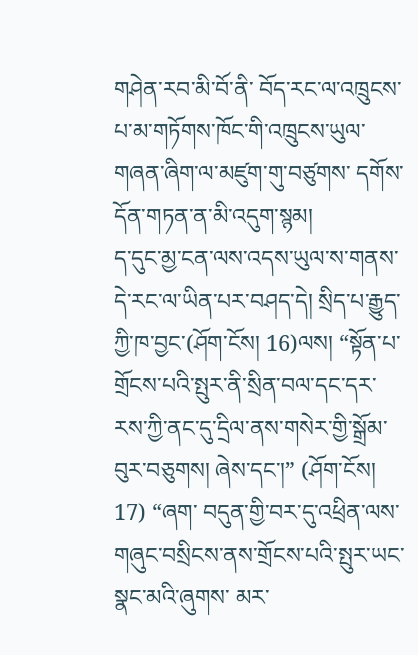གཤེན་རབ་མི་བོ་ནི་ བོད་རང་ལ་འཁྲུངས་པ་མ་གཏོགས་ཁོང་གི་འཁྲུངས་ཡུལ་གཞན་ཞིག་ལ་མཛུག་གུ་བཙུགས་ དགོས་དོན་གཏན་ན་མི་འདུག་སྙམ།
ད་དུང་མྱ་ངན་ལས་འདས་ཡུལ་ས་གནས་དེ་རང་ལ་ཡིན་པར་བཤད་དེ། སྲིད་པ་རྒྱུད་ཀྱི་ཁ་བྱང་(ཤོག་ངོས། 16)ལས། “སྟོན་པ་གྲོངས་པའི་སྤུར་ནི་སྲིན་བལ་དང་དར་རས་ཀྱི་ནང་དུ་དྲིལ་ནས་གསེར་གྱི་སྒྲོམ་བུར་བཅུགས། ཞེས་དང་།” (ཤོག་ངོས། 17) “ཞག་ བདུན་གྱི་བར་དུ་འཕྲིན་ལས་གཞུང་བསྲིངས་ནས་གྲོངས་པའི་སྤུར་ཡང་སྣང་མའི་ཞུགས་ མར་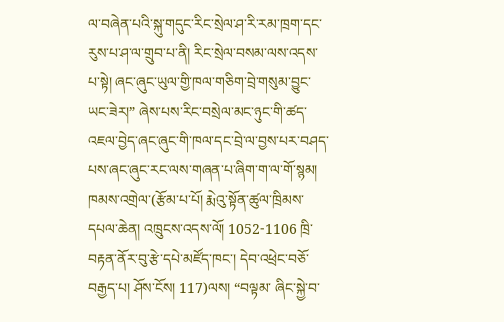ལ་བཞེན་པའི་སྐུ་གདུང་རིང་སྲེལ་ཤ་རི་རམ་ཁྲག་དང་རུས་པ་ཤ་ལ་གྲུབ་པ་ནི། རིང་སྲེལ་བསམ་ལས་འདས་པ་སྟེ། ཞང་ཞུང་ཡུལ་གྱི་ཁལ་གཅིག་བྲེ་གསུམ་བྱུང་ཡང་ཟེར།” ཞེས་པས་རིང་བསྲེལ་མང་ཉུང་གི་ཚད་འཇལ་བྱེད་ཞང་ཞུང་གི་ཁལ་དང་བྲེ་ལ་བྱས་པར་བཤད་པས་ཞང་ཞུང་རང་ལས་གཞན་པ་ཞིག་ག་ལ་གོ་སྙམ། ཁམས་འགྲེལ་(རྩོམ་པ་པོ། རྨེའུ་སྟོན་ཚུལ་ཁྲིམས་དཔལ་ཆེན། འཁྲུངས་འདས་ལོ། 1052-1106 ཁྲི་བརྟན་ནོར་བུ་རྩེ་དཔེ་མཛོད་ཁང་། དེབ་འཕྲེང་བཅོ་བརྒྱད་པ། ཤོས་ངོས། 117)ལས། “བལྟམ་ ཞིང་སྐྱེ་བ་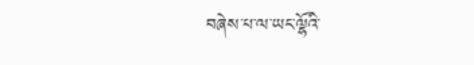བཞེས་པ་ལ་ཡང་ལྷོའི་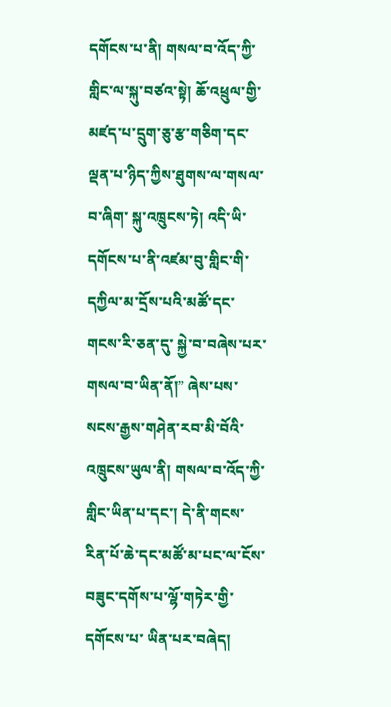དགོངས་པ་ནི། གསལ་བ་འོད་ཀྱི་གླིང་ལ་སྐུ་བཙའ་སྟེ། ཆོ་འཕྲུལ་གྱི་མཛད་པ་དྲུག་ཅུ་རྩ་གཅིག་དང་ལྡན་པ་ཉིད་ཀྱིས་ཐུགས་ལ་གསལ་བ་ཞིག་ སྐུ་འཁྲུངས་ཏེ། འདི་ཡི་དགོངས་པ་ནི་འཛམ་བུ་གླིང་གི་དཀྱིལ་མ་དྲོས་པའི་མཚོ་དང་གངས་རི་ཅན་དུ་ སྐྱེ་བ་བཞེས་པར་གསལ་བ་ཡིན་ནོ།” ཞེས་པས་སངས་རྒྱས་གཤེན་རབ་མི་བོའི་འཁྲུངས་ཡུལ་ནི། གསལ་བ་འོད་ཀྱི་གླིང་ཡིན་པ་དང་། དེ་ནི་གངས་རིན་པོ་ཆེ་དང་མཚོ་མ་པང་ལ་ངོས་བཟུང་དགོས་པ་ལྷོ་གཏེར་གྱི་དགོངས་པ་ ཡིན་པར་བཞེད།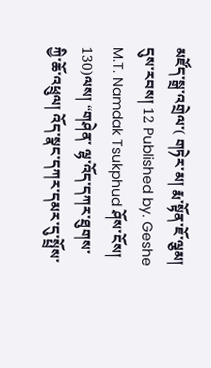མཛོད་སྒྲ་འགྲེལ་( གཏེར་མ། རྨ་སྟོན་ཇོ་ལྕམ། དུས་རབས། 12 Published by. Geshe M.T. Namdak Tsukphud ཤོས་ངོས། 130)ལས། “གཤེན་ ལྷ་འོད་དཀར་ཐུགས་ཀྱི་ཆོ་འཕྲུལ། འོད་སྣང་དཀར་དམར་དུ་སྤྲོས་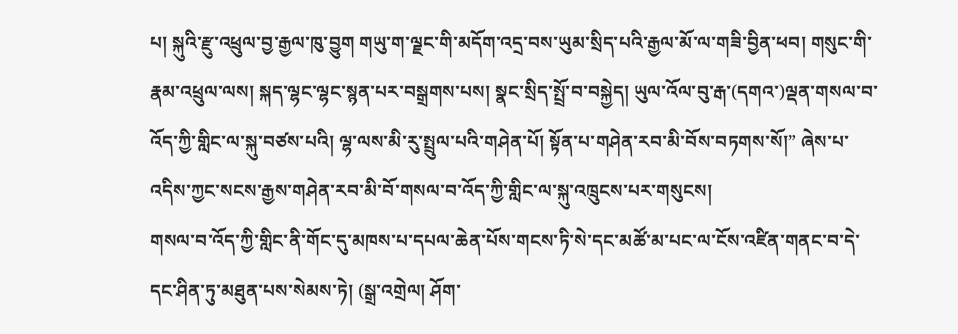པ། སྐུའི་རྫུ་འཕྲུལ་བྱ་རྒྱལ་ཁུ་བྱུག གཡུ་ག་ལྗང་གི་མདོག་འདྲ་བས་ཡུམ་སྲིད་པའི་རྒྱལ་མོ་ལ་གཟི་བྱིན་ཕབ། གསུང་གི་རྣམ་འཕྲུལ་ལས། སྐད་ལྷང་ལྷང་སྙན་པར་བསྒྲགས་པས། སྣང་སྲིད་སྤྲོ་བ་བསྐྱེད། ཡུལ་འོལ་བུ་རྒ་(དགའ་)ལྡན་གསལ་བ་འོད་ཀྱི་གླིང་ལ་སྐུ་བཙས་པའི། ལྷ་ལས་མི་རུ་སྤྲུལ་པའི་གཤེན་པོ། སྟོན་པ་གཤེན་རབ་མི་བོས་བཏགས་སོ།” ཞེས་པ་འདིས་ཀྱང་སངས་རྒྱས་གཤེན་རབ་མི་བོ་གསལ་བ་འོད་ཀྱི་གླིང་ལ་སྐུ་འཁྲུངས་པར་གསུངས།
གསལ་བ་འོད་ཀྱི་གླིང་ནི་གོང་དུ་མཁས་པ་དཔལ་ཆེན་པོས་གངས་ཏི་སེ་དང་མཚོ་མ་པང་ལ་ངོས་འཛིན་གནང་བ་དེ་དང་ཤིན་ཏུ་མཐུན་པས་སེམས་ཏེ། (སྒྲ་འགྲེལ། ཤོག་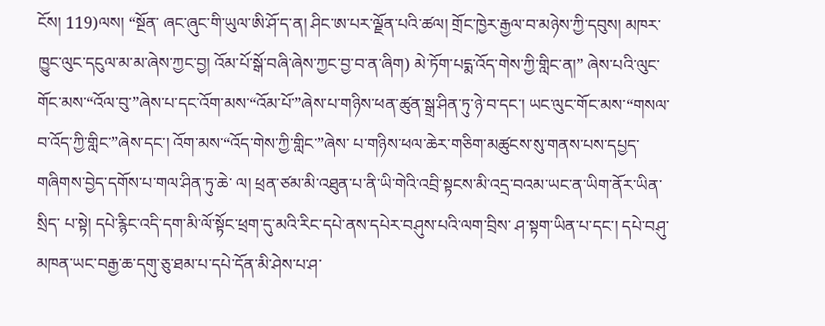ངོས། 119)ལས། “སྔོན་ ཞང་ཞུང་གི་ཡུལ་ཨི་ཤོ་ད་ན། ཤིང་ཨ་པར་ལྗོན་པའི་ཚལ། གྲོང་ཁྱེར་རྒྱལ་བ་མཉེས་ཀྱི་དབུས། མཁར་ཁྱུང་ལུང་དངུལ་མ་མ་ཞེས་ཀྱང་བྱ། འོམ་པོ་སྒོ་བཞི་ཞེས་ཀྱང་བྱ་བ་ན་ཞིག) མེ་ཏོག་པདྨ་འོད་གེས་ཀྱི་གླིང་ན།” ཞེས་པའི་ལུང་གོང་མས་“འོལ་བུ་”ཞེས་པ་དང་འོག་མས་“འོམ་པོ་”ཞེས་པ་གཉིས་ཕན་ཚུན་སྒྲ་ཤིན་ཏུ་ཉེ་བ་དང་། ཡང་ལུང་གོང་མས་“གསལ་བ་འོད་ཀྱི་གླིང་”ཞེས་དང་། འོག་མས་“འོད་གེས་ཀྱི་གླིང་”ཞེས་ པ་གཉིས་ཕལ་ཆེར་གཅིག་མཚུངས་སུ་གནས་པས་དཔྱད་གཞིགས་བྱེད་དགོས་པ་གལ་ཤིན་ཏུ་ཆེ་ ལ། ཕྲན་ཙམ་མི་འཐུན་པ་ནི་ཡི་གེའི་འབྲི་སྟངས་མི་འདྲ་བའམ་ཡང་ན་ཡིག་ནོར་ཡིན་སྲིད་ པ་སྟེ། དཔེ་རྙིང་འདི་དག་མི་ལོ་སྟོང་ཕྲག་དུ་མའི་རིང་དཔེ་ནས་དཔེར་བཤུས་པའི་ལག་བྲིས་ ཤ་སྟག་ཡིན་པ་དང་། དཔེ་བཤུ་མཁན་ཡང་བརྒྱ་ཆ་དགུ་ཅུ་ཐམ་པ་དཔེ་དོན་མི་ཤེས་པ་ཤ་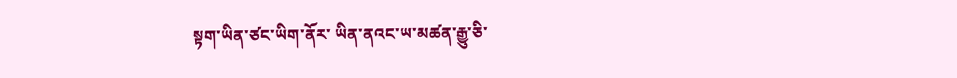སྟག་ཡིན་ཙང་ཡིག་ནོར་ ཡིན་ནའང་ཡ་མཚན་རྒྱུ་ཅི་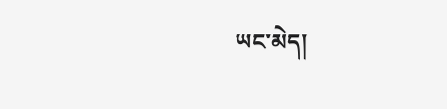ཡང་མེད།